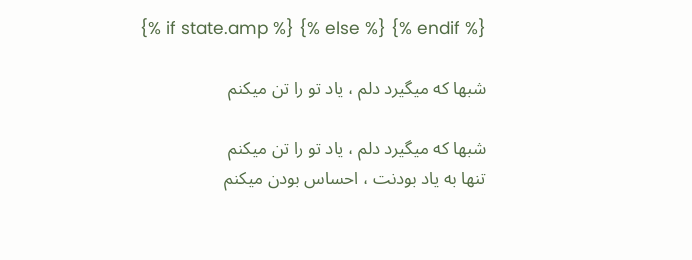{% if state.amp %} {% else %} {% endif %}

شبها که میگیرد دلم ، یاد تو را تن میکنم

شبها که میگیرد دلم ، یاد تو را تن میکنم
تنها به یاد بودنت ، احساس بودن میکنم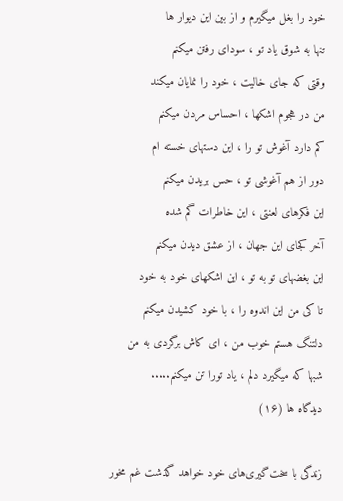خود را بغل میگیرم و از بین این دیوار ها
تنها به شوق یاد تو ، سودای رفتن میکنم
وقتی که جای خالیت ، خود را نمایان میکند
من در هجوم اشکها ، احساس مردن میکنم
کم دارد آغوش تو را ، این دستهای خسته ام
دور از هم آغوشی تو ، حس بریدن میکنم
این فکرهای لعنتی ، این خاطرات گم شده
آخر کجای این جهان ، از عشق دیدن میکنم
این بغضهای تو به تو ، این اشکهای خود به خود
تا کی من این اندوه را ، با خود کشیدن میکنم
دلتنگ هستم خوب من ، ای کاش برگردی به من
شبها که میگیرد دلم ، یاد تورا تن میکنم.....
دیدگاه ها (۱۶)

زندگی با سخت‌گیری‌های خود خواهد گذشت غم مخور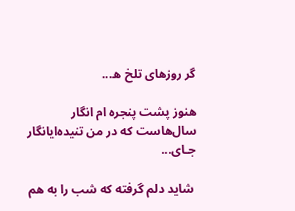گر روزهای تلخ ه...

هنوز پشت پنجره ام انگار سال‌هاست که در من تنیده‌ایانگار جـای...

 شاید دلم گرفته که شب را به هم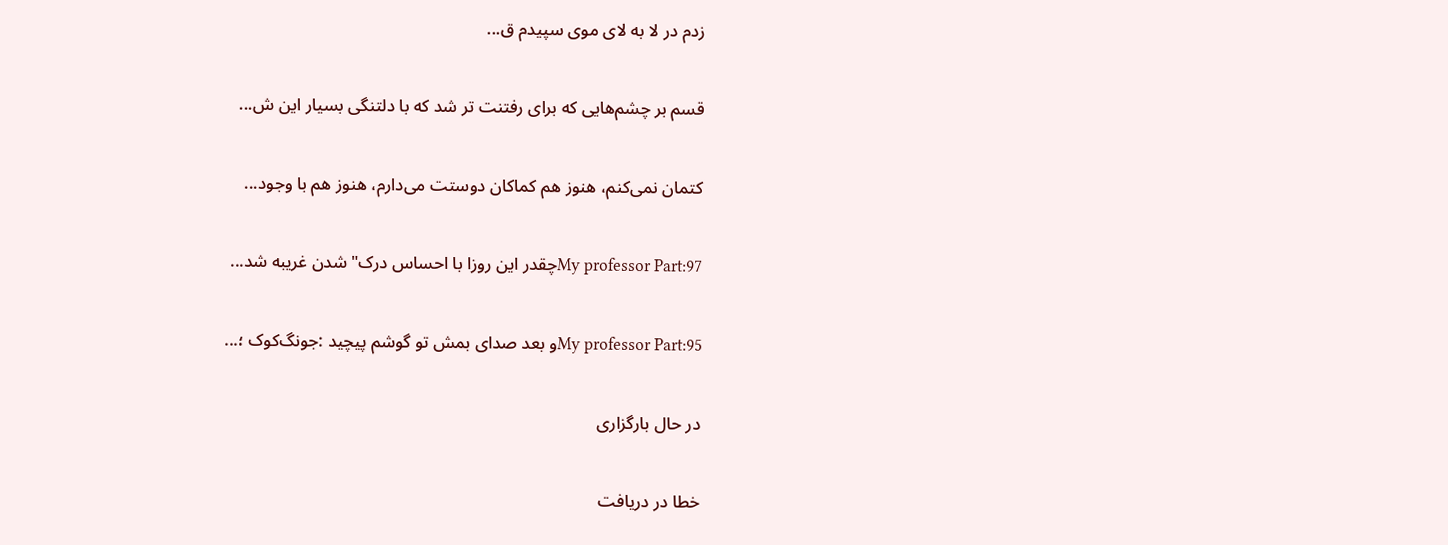زدم در لا به لای موی سپیدم ق...

قسم بر چشم‌هایی که برای رفتنت تر شد که با دلتنگی بسیار این ش...

کتمان نمی‌کنم، هنوز هم کماکان دوستت می‌دارم، هنوز هم با وجود...

My professor Part:97چقدر این روزا با احساس درک" شدن غریبه شد...

My professor Part:95و بعد صدای بمش تو گوشم پیچید :جونگ‌کوک ؛...

در حال بارگزاری

خطا در دریافت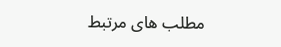مطلب های مرتبط